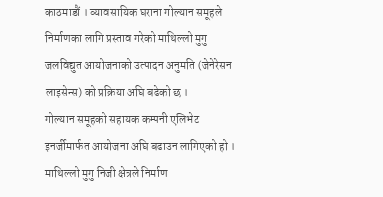काठमाडौं । व्यावसायिक घराना गोल्यान समूहले निर्माणका लागि प्रस्ताव गरेको माथिल्लो मुगु जलविद्युत आयोजनाको उत्पादन अनुमति (जेनेरेसन लाइसेन्स) को प्रक्रिया अघि बढेको छ ।
गोल्यान समूहको सहायक कम्पनी एलिभेट इनर्जीमार्फत आयोजना अघि बढाउन लागिएको हो ।
माथिल्लो मुगु निजी क्षेत्रले निर्माण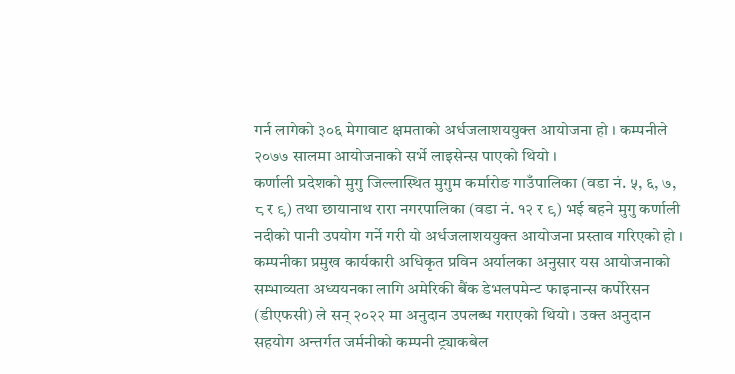गर्न लागेको ३०६ मेगावाट क्षमताको अर्धजलाशययुक्त आयोजना हो । कम्पनीले २०७७ सालमा आयोजनाको सर्भे लाइसेन्स पाएको थियो ।
कर्णाली प्रदेशको मुगु जिल्लास्थित मुगुम कर्मारोङ गाउँपालिका (वडा नं. ५, ६, ७, ८ र ९) तथा छायानाथ रारा नगरपालिका (वडा नं. १२ र ९) भई बहने मुगु कर्णाली नदीको पानी उपयोग गर्ने गरी यो अर्धजलाशययुक्त आयोजना प्रस्ताव गरिएको हो ।
कम्पनीका प्रमुख कार्यकारी अधिकृत प्रविन अर्यालका अनुसार यस आयोजनाको सम्भाव्यता अध्ययनका लागि अमेरिकी बैंक डेभलपमेन्ट फाइनान्स कर्पोरेसन (डीएफसी) ले सन् २०२२ मा अनुदान उपलब्ध गराएको थियो । उक्त अनुदान सहयोग अन्तर्गत जर्मनीको कम्पनी ट्र्याकबेल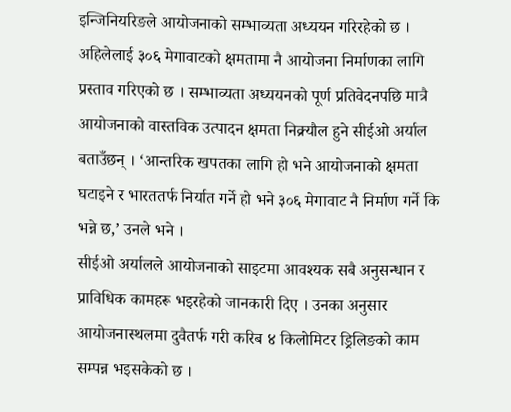इन्जिनियरिङले आयोजनाको सम्भाव्यता अध्ययन गरिरहेको छ ।
अहिलेलाई ३०६ मेगावाटको क्षमतामा नै आयोजना निर्माणका लागि प्रस्ताव गरिएको छ । सम्भाव्यता अध्ययनको पूर्ण प्रतिवेदनपछि मात्रै आयोजनाको वास्तविक उत्पादन क्षमता निक्र्यौल हुने सीईओ अर्याल बताउँछन् । ‘आन्तरिक खपतका लागि हो भने आयोजनाको क्षमता घटाइने र भारततर्फ निर्यात गर्ने हो भने ३०६ मेगावाट नै निर्माण गर्ने कि भन्ने छ,’ उनले भने ।
सीईओ अर्यालले आयोजनाको साइटमा आवश्यक सबै अनुसन्धान र प्राविधिक कामहरू भइरहेको जानकारी दिए । उनका अनुसार आयोजनास्थलमा दुवैतर्फ गरी करिब ४ किलोमिटर ड्रिलिङको काम सम्पन्न भइसकेको छ ।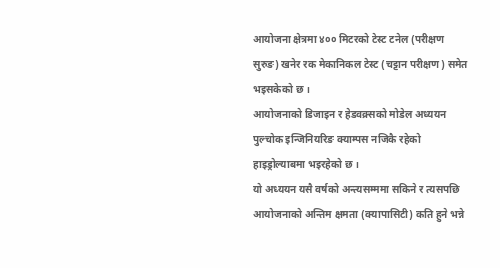आयोजना क्षेत्रमा ४०० मिटरको टेस्ट टनेल (परीक्षण सुरुङ) खनेर रक मेकानिकल टेस्ट (चट्टान परीक्षण) समेत भइसकेको छ ।
आयोजनाको डिजाइन र हेडवक्र्सको मोडेल अध्ययन पुल्चोक इन्जिनियरिङ क्याम्पस नजिकै रहेको हाइड्रोल्याबमा भइरहेको छ ।
यो अध्ययन यसै वर्षको अन्त्यसम्ममा सकिने र त्यसपछि आयोजनाको अन्तिम क्षमता (क्यापासिटी) कति हुने भन्ने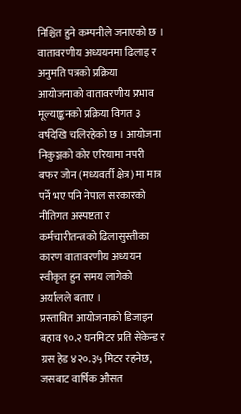निश्चित हुने कम्पनीले जनाएको छ ।
वातावरणीय अध्ययनमा ढिलाइ र अनुमति पत्रको प्रक्रिया
आयोजनाको वातावरणीय प्रभाव मूल्याङ्कनको प्रक्रिया विगत ३ वर्षदेखि चलिरहेको छ । आयोजना निकुञ्जको कोर एरियामा नपरी बफर जोन (मध्यवर्ती क्षेत्र) मा मात्र पर्ने भए पनि नेपाल सरकारको नीतिगत अस्पष्टता र कर्मचारीतन्त्रको ढिलासुस्तीका कारण वातावरणीय अध्ययन स्वीकृत हुन समय लागेको अर्यालले बताए ।
प्रस्तावित आयोजनाको डिजाइन बहाव ९०.२ घनमिटर प्रति सेकेन्ड र ग्रस हेड ४२०.३५ मिटर रहनेछ, जसबाट वार्षिक औसत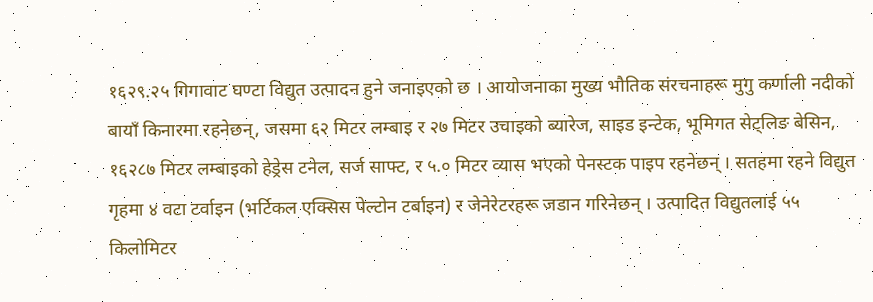१६२९.२५ गिगावाट घण्टा विद्युत उत्पादन हुने जनाइएको छ । आयोजनाका मुख्य भौतिक संरचनाहरू मुगु कर्णाली नदीको बायाँ किनारमा रहनेछन्, जसमा ६२ मिटर लम्बाइ र २७ मिटर उचाइको ब्यारेज, साइड इन्टेक, भूमिगत सेट्लिङ बेसिन, १६२८७ मिटर लम्बाइको हेड्रेस टनेल, सर्ज साफ्ट, र ५.० मिटर व्यास भएको पेनस्टक पाइप रहनेछन् । सतहमा रहने विद्युत गृहमा ४ वटा टर्वाइन (भर्टिकल एक्सिस पेल्टोन टर्बाइन) र जेनेरेटरहरू जडान गरिनेछन् । उत्पादित विद्युतलाई ५५ किलोमिटर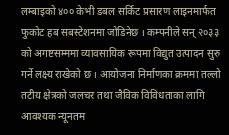लम्बाइको ४०० केभी डबल सर्किट प्रसारण लाइनमार्फत फुकोट हब सबस्टेशनमा जोडिनेछ । कम्पनीले सन् २०३३ को अगष्टसम्ममा व्यावसायिक रूपमा विद्युत उत्पादन सुरु गर्ने लक्ष्य राखेको छ । आयोजना निर्माणका क्रममा तल्लो तटीय क्षेत्रको जलचर तथा जैविक विविधताका लागि आवश्यक न्यूनतम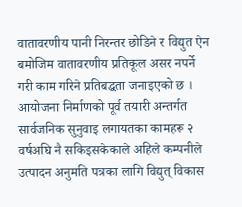वातावरणीय पानी निरन्तर छोडिने र विद्युत ऐन बमोजिम वातावरणीय प्रतिकूल असर नपर्ने गरी काम गरिने प्रतिबद्धता जनाइएको छ ।
आयोजना निर्माणको पूर्व तयारी अन्तर्गत सार्वजनिक सुनुवाइ लगायतका कामहरू २ वर्षअघि नै सकिइसकेकाले अहिले कम्पनीले उत्पादन अनुमति पत्रका लागि विद्युत् विकास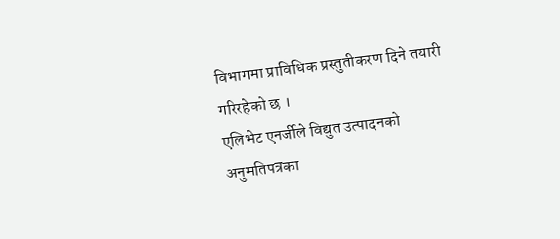विभागमा प्राविधिक प्रस्तुतीकरण दिने तयारी गरिरहेको छ ।
एलिभेट एनर्जीले विद्युत उत्पादनको अनुमतिपत्रका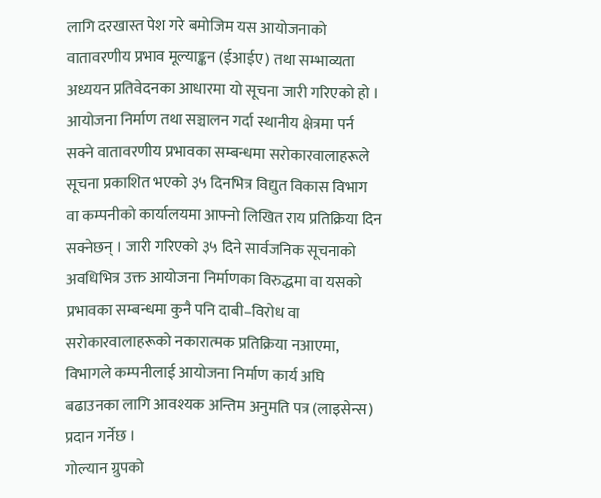लागि दरखास्त पेश गरे बमोजिम यस आयोजनाको वातावरणीय प्रभाव मूल्याङ्कन (ईआईए) तथा सम्भाव्यता अध्ययन प्रतिवेदनका आधारमा यो सूचना जारी गरिएको हो ।
आयोजना निर्माण तथा सञ्चालन गर्दा स्थानीय क्षेत्रमा पर्न सक्ने वातावरणीय प्रभावका सम्बन्धमा सरोकारवालाहरूले सूचना प्रकाशित भएको ३५ दिनभित्र विद्युत विकास विभाग वा कम्पनीको कार्यालयमा आफ्नो लिखित राय प्रतिक्रिया दिन सक्नेछन् । जारी गरिएको ३५ दिने सार्वजनिक सूचनाको अवधिभित्र उक्त आयोजना निर्माणका विरुद्धमा वा यसको प्रभावका सम्बन्धमा कुनै पनि दाबी–विरोध वा सरोकारवालाहरूको नकारात्मक प्रतिक्रिया नआएमा, विभागले कम्पनीलाई आयोजना निर्माण कार्य अघि बढाउनका लागि आवश्यक अन्तिम अनुमति पत्र (लाइसेन्स) प्रदान गर्नेछ ।
गोल्यान ग्रुपको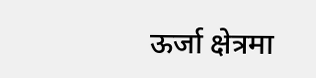ऊर्जा क्षेत्रमा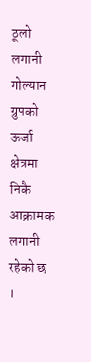ठूलो लगानी
गोल्यान ग्रुपको ऊर्जा क्षेत्रमा निकै आक्रामक लगानी रहेको छ ।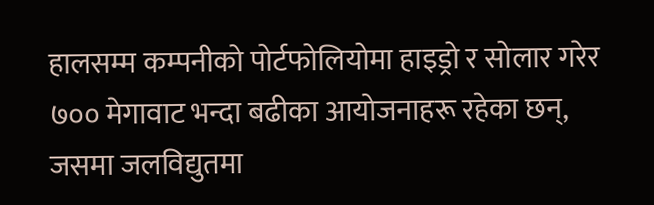हालसम्म कम्पनीको पोर्टफोलियोमा हाइड्रो र सोलार गरेर ७०० मेगावाट भन्दा बढीका आयोजनाहरू रहेका छन्, जसमा जलविद्युतमा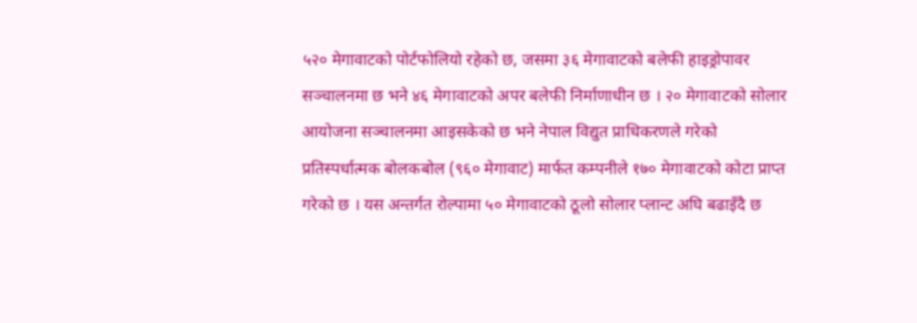५२० मेगावाटको पोर्टफोलियो रहेको छ, जसमा ३६ मेगावाटको बलेफी हाइड्रोपावर सञ्चालनमा छ भने ४६ मेगावाटको अपर बलेफी निर्माणाधीन छ । २० मेगावाटको सोलार आयोजना सञ्चालनमा आइसकेको छ भने नेपाल विद्युत प्राधिकरणले गरेको प्रतिस्पर्धात्मक बोलकबोल (९६० मेगावाट) मार्फत कम्पनीले १७० मेगावाटको कोटा प्राप्त गरेको छ । यस अन्तर्गत रोल्पामा ५० मेगावाटको ठूलो सोलार प्लान्ट अघि बढाइँदै छ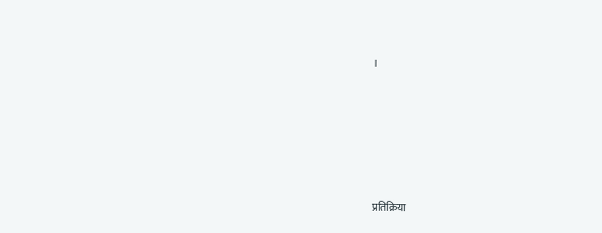।






प्रतिक्रिया